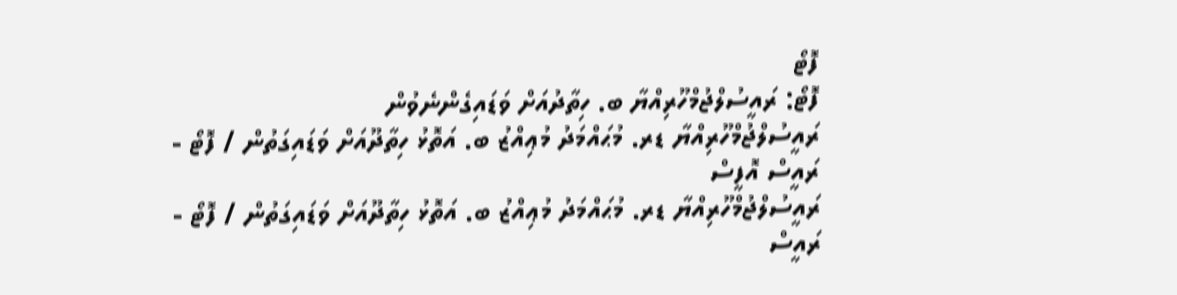ފޮޓޯ
ފޮޓޯ: ރައީސުލްޖުމްހޫރިއްޔާ ބ. ހިތާދުއަށް ވަޑައިގެންނެވުން
ރައީސުލްޖުމްހޫރިއްޔާ ޑރ. މުޙައްމަދު މުޢިއްޒު ބ. އަތޮޅު ހިތާދޫއަށް ވަޑައިގަތުން / ފޮޓޯ - ރައީސް އޮފީސް
ރައީސުލްޖުމްހޫރިއްޔާ ޑރ. މުޙައްމަދު މުޢިއްޒު ބ. އަތޮޅު ހިތާދޫއަށް ވަޑައިގަތުން / ފޮޓޯ - ރައީސް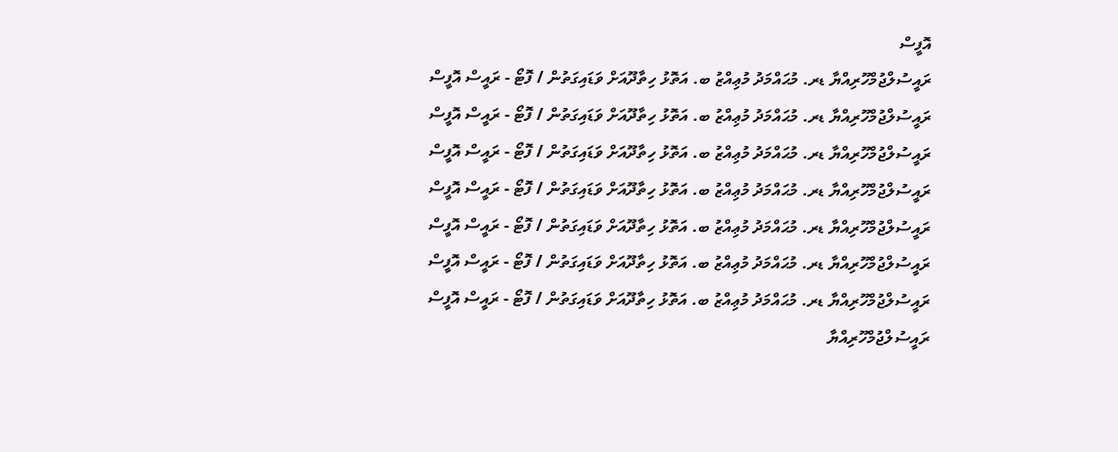އޮފީސް
ރައީސުލްޖުމްހޫރިއްޔާ ޑރ. މުޙައްމަދު މުޢިއްޒު ބ. އަތޮޅު ހިތާދޫއަށް ވަޑައިގަތުން / ފޮޓޯ - ރައީސް އޮފީސް
ރައީސުލްޖުމްހޫރިއްޔާ ޑރ. މުޙައްމަދު މުޢިއްޒު ބ. އަތޮޅު ހިތާދޫއަށް ވަޑައިގަތުން / ފޮޓޯ - ރައީސް އޮފީސް
ރައީސުލްޖުމްހޫރިއްޔާ ޑރ. މުޙައްމަދު މުޢިއްޒު ބ. އަތޮޅު ހިތާދޫއަށް ވަޑައިގަތުން / ފޮޓޯ - ރައީސް އޮފީސް
ރައީސުލްޖުމްހޫރިއްޔާ ޑރ. މުޙައްމަދު މުޢިއްޒު ބ. އަތޮޅު ހިތާދޫއަށް ވަޑައިގަތުން / ފޮޓޯ - ރައީސް އޮފީސް
ރައީސުލްޖުމްހޫރިއްޔާ ޑރ. މުޙައްމަދު މުޢިއްޒު ބ. އަތޮޅު ހިތާދޫއަށް ވަޑައިގަތުން / ފޮޓޯ - ރައީސް އޮފީސް
ރައީސުލްޖުމްހޫރިއްޔާ ޑރ. މުޙައްމަދު މުޢިއްޒު ބ. އަތޮޅު ހިތާދޫއަށް ވަޑައިގަތުން / ފޮޓޯ - ރައީސް އޮފީސް
ރައީސުލްޖުމްހޫރިއްޔާ ޑރ. މުޙައްމަދު މުޢިއްޒު ބ. އަތޮޅު ހިތާދޫއަށް ވަޑައިގަތުން / ފޮޓޯ - ރައީސް އޮފީސް
ރައީސުލްޖުމްހޫރިއްޔާ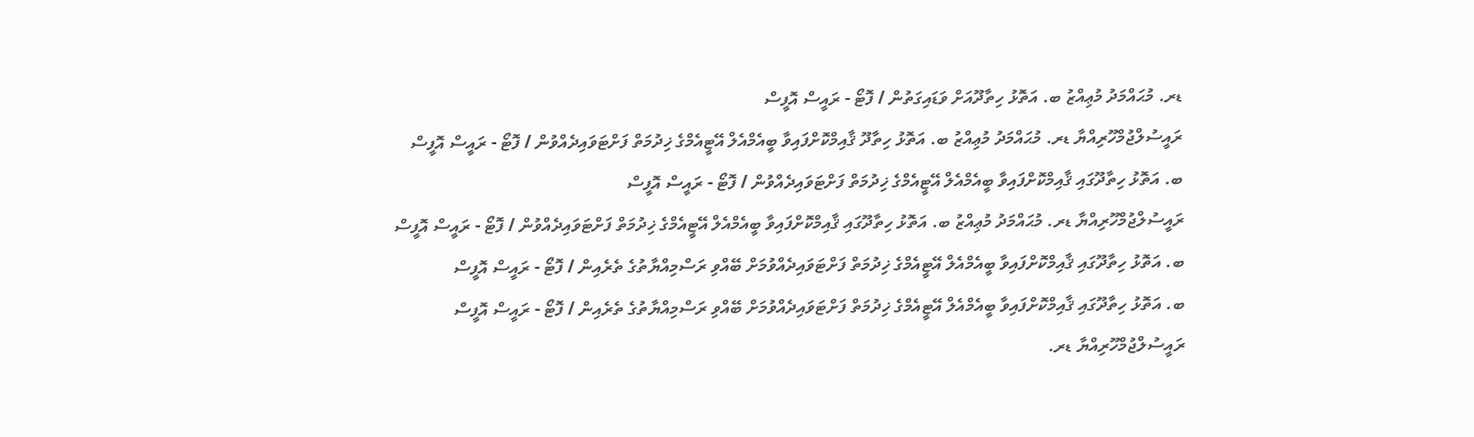ޑރ. މުޙައްމަދު މުޢިއްޒު ބ. އަތޮޅު ހިތާދޫއަށް ވަޑައިގަތުން / ފޮޓޯ - ރައީސް އޮފީސް
ރައީސުލްޖުމްހޫރިއްޔާ ޑރ. މުޙައްމަދު މުޢިއްޒު ބ. އަތޮޅު ހިތާދޫ ޤާއިމްކޮށްފައިވާ ބީއެމްއެލް އޭޓީއެމްގެ ޚިދުމަތް ފަށްޓަވައިދެއްވުން / ފޮޓޯ - ރައީސް އޮފީސް
ބ. އަތޮޅު ހިތާދޫގައި ޤާއިމްކޮށްފައިވާ ބީއެމްއެލް އޭޓީއެމްގެ ޚިދުމަތް ފަށްޓަވައިދެއްވުން / ފޮޓޯ - ރައީސް އޮފީސް
ރައީސުލްޖުމްހޫރިއްޔާ ޑރ. މުޙައްމަދު މުޢިއްޒު ބ. އަތޮޅު ހިތާދޫގައި ޤާއިމްކޮށްފައިވާ ބީއެމްއެލް އޭޓީއެމްގެ ޚިދުމަތް ފަށްޓަވައިދެއްވުން / ފޮޓޯ - ރައީސް އޮފީސް
ބ. އަތޮޅު ހިތާދޫގައި ޤާއިމްކޮށްފައިވާ ބީއެމްއެލް އޭޓީއެމްގެ ޚިދުމަތް ފަށްޓަވައިދެއްވުމަށް ބޭއްވި ރަސްމިއްޔާތުގެ ތެރެއިން / ފޮޓޯ - ރައީސް އޮފީސް
ބ. އަތޮޅު ހިތާދޫގައި ޤާއިމްކޮށްފައިވާ ބީއެމްއެލް އޭޓީއެމްގެ ޚިދުމަތް ފަށްޓަވައިދެއްވުމަށް ބޭއްވި ރަސްމިއްޔާތުގެ ތެރެއިން / ފޮޓޯ - ރައީސް އޮފީސް
ރައީސުލްޖުމްހޫރިއްޔާ ޑރ.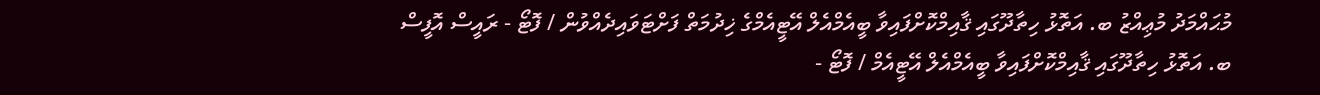މުޙައްމަދު މުޢިއްޒު ބ. އަތޮޅު ހިތާދޫގައި ޤާއިމްކޮށްފައިވާ ބީއެމްއެލް އޭޓީއެމްގެ ޚިދުމަތް ފަށްޓަވައިދެއްވުން / ފޮޓޯ - ރައީސް އޮފީސް
ބ. އަތޮޅު ހިތާދޫގައި ޤާއިމްކޮށްފައިވާ ބީއެމްއެލް އޭޓީއެމް / ފޮޓޯ -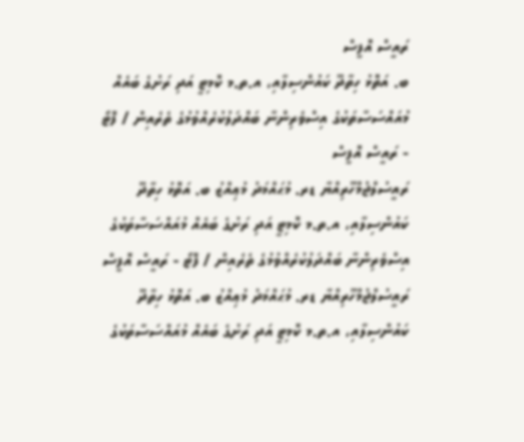ރައީސް އޮފީސް
ބ. އަތޮޅު ހިތާދޫ ކައުންސިލާއި، އ.ތ.މ ކޮމިޓީ އަދި ރަށުގެ ބައެއް މުއައްސަސާތަކުގެ އިސްވެރިންނާ ބައްދަލުކުރެއްވުމުގެ ތެރެއިން / ފޮޓޯ - ރައީސް އޮފީސް
ރައީސުލްޖުމްހޫރިއްޔާ ޑރ. މުޙައްމަދު މުޢިއްޒު ބ. އަތޮޅު ހިތާދޫ ކައުންސިލާއި، އ.ތ.މ ކޮމިޓީ އަދި ރަށުގެ ބައެއް މުއައްސަސާތަކުގެ އިސްވެރިންނާ ބައްދަލުކުރެއްވުމުގެ ތެރެއިން / ފޮޓޯ - ރައީސް އޮފީސް
ރައީސުލްޖުމްހޫރިއްޔާ ޑރ. މުޙައްމަދު މުޢިއްޒު ބ. އަތޮޅު ހިތާދޫ ކައުންސިލާއި، އ.ތ.މ ކޮމިޓީ އަދި ރަށުގެ ބައެއް މުއައްސަސާތަކުގެ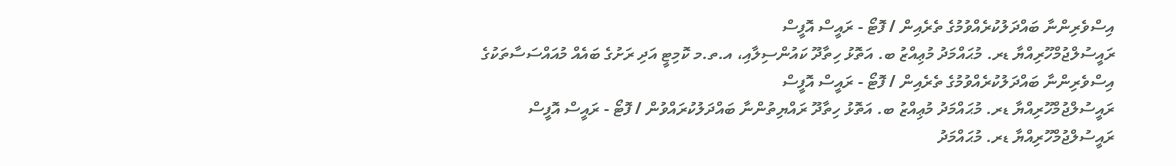އިސްވެރިންނާ ބައްދަލުކުރެއްވުމުގެ ތެރެއިން / ފޮޓޯ - ރައީސް އޮފީސް
ރައީސުލްޖުމްހޫރިއްޔާ ޑރ. މުޙައްމަދު މުޢިއްޒު ބ. އަތޮޅު ހިތާދޫ ކައުންސިލާއި، އ.ތ.މ ކޮމިޓީ އަދި ރަށުގެ ބައެއް މުއައްސަސާތަކުގެ އިސްވެރިންނާ ބައްދަލުކުރެއްވުމުގެ ތެރެއިން / ފޮޓޯ - ރައީސް އޮފީސް
ރައީސުލްޖުމްހޫރިއްޔާ ޑރ. މުޙައްމަދު މުޢިއްޒު ބ. އަތޮޅު ހިތާދޫ ރައްޔިތުންނާ ބައްދަލުކުރައްވުން / ފޮޓޯ - ރައީސް އޮފީސް
ރައީސުލްޖުމްހޫރިއްޔާ ޑރ. މުޙައްމަދު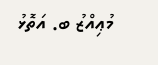މުޢިއްޒު ބ. އަތޮޅު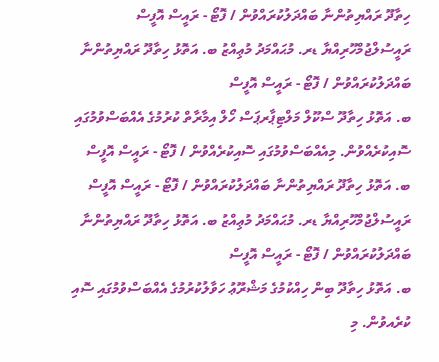ހިތާދޫ ރައްޔިތުންނާ ބައްދަލުކުރައްވުން / ފޮޓޯ - ރައީސް އޮފީސް
ރައީސުލްޖުމްހޫރިއްޔާ ޑރ. މުޙައްމަދު މުޢިއްޒު ބ. އަތޮޅު ހިތާދޫ ރައްޔިތުންނާ ބައްދަލުކުރައްވުން / ފޮޓޯ - ރައީސް އޮފީސް
ބ. އަތޮޅު ހިތާދޫ ސްކޫލް މަލްޓިޕާރޕަސް ހޯލް އިމާރާތް ކުރުމުގެ އެއްބަސްވުމުގައި ސޮއިކުރެއްވުން. މިއެއްބަސްވުމުގައި ސޮއިކުރެއްވުން / ފޮޓޯ - ރައީސް އޮފީސް
ބ. އަތޮޅު ހިތާދޫ ރައްޔިތުންނާ ބައްދަލުކުރައްވުން / ފޮޓޯ - ރައީސް އޮފީސް
ރައީސުލްޖުމްހޫރިއްޔާ ޑރ. މުޙައްމަދު މުޢިއްޒު ބ. އަތޮޅު ހިތާދޫ ރައްޔިތުންނާ ބައްދަލުކުރައްވުން / ފޮޓޯ - ރައީސް އޮފީސް
ބ. އަތޮޅު ހިތާދޫ ބިން ހިއްކުމުގެ މަޝްރޫޢު ހަވާލުކުރުމުގެ އެއްބަސްވުމުގައި ސޮއި ކުރެއވުން. މި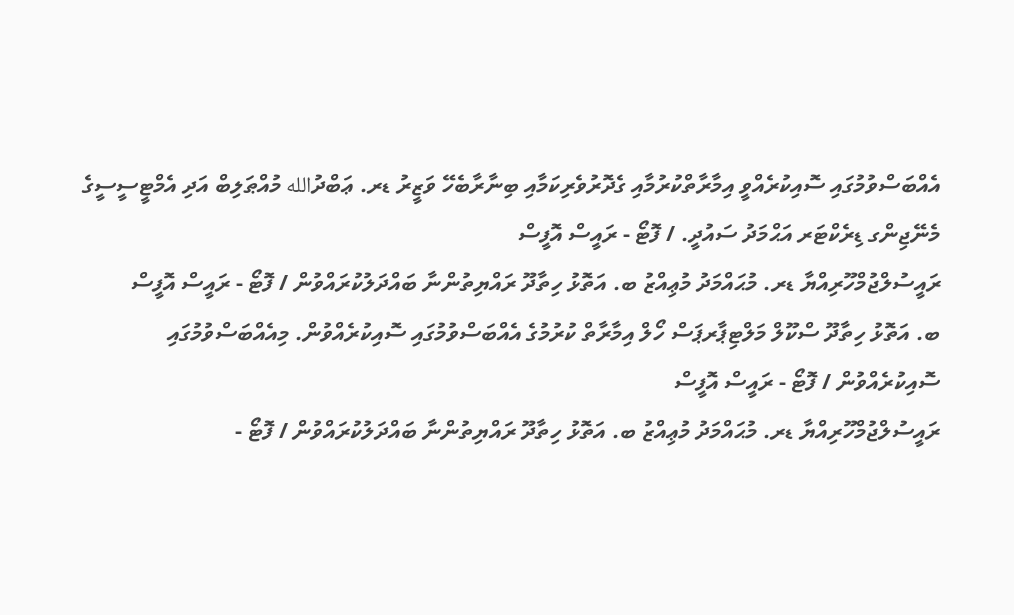އެއްބަސްވުމުގައި ސޮއިކުރެއްވީ އިމާރާތްކުރުމާއި ގެދޮރުވެރިކަމާއި ބިނާރާބެހޭ ވަޒީރު ޑރ. ޢަބްދުالله މުއްޠަލިބް އަދި އެމްޓީސީސީގެ މެނޭޖިންގ ޑިރެކްޓަރ އަޙްމަދު ސައުދީ. / ފޮޓޯ - ރައީސް އޮފީސް
ރައީސުލްޖުމްހޫރިއްޔާ ޑރ. މުޙައްމަދު މުޢިއްޒު ބ. އަތޮޅު ހިތާދޫ ރައްޔިތުންނާ ބައްދަލުކުރައްވުން / ފޮޓޯ - ރައީސް އޮފީސް
ބ. އަތޮޅު ހިތާދޫ ސްކޫލް މަލްޓިޕާރޕަސް ހޯލް އިމާރާތް ކުރުމުގެ އެއްބަސްވުމުގައި ސޮއިކުރެއްވުން. މިއެއްބަސްވުމުގައި ސޮއިކުރެއްވުން / ފޮޓޯ - ރައީސް އޮފީސް
ރައީސުލްޖުމްހޫރިއްޔާ ޑރ. މުޙައްމަދު މުޢިއްޒު ބ. އަތޮޅު ހިތާދޫ ރައްޔިތުންނާ ބައްދަލުކުރައްވުން / ފޮޓޯ -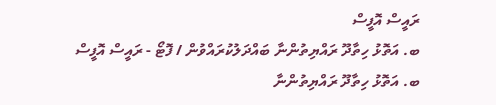ރައީސް އޮފީސް
ބ. އަތޮޅު ހިތާދޫ ރައްޔިތުންނާ ބައްދަލުކުރައްވުން / ފޮޓޯ - ރައީސް އޮފީސް
ބ. އަތޮޅު ހިތާދޫ ރައްޔިތުންނާ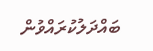ބައްދަލުކުރައްވުން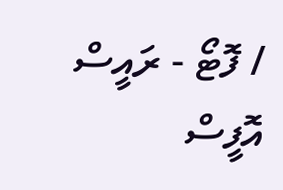/ ފޮޓޯ - ރައީސް އޮފީސް